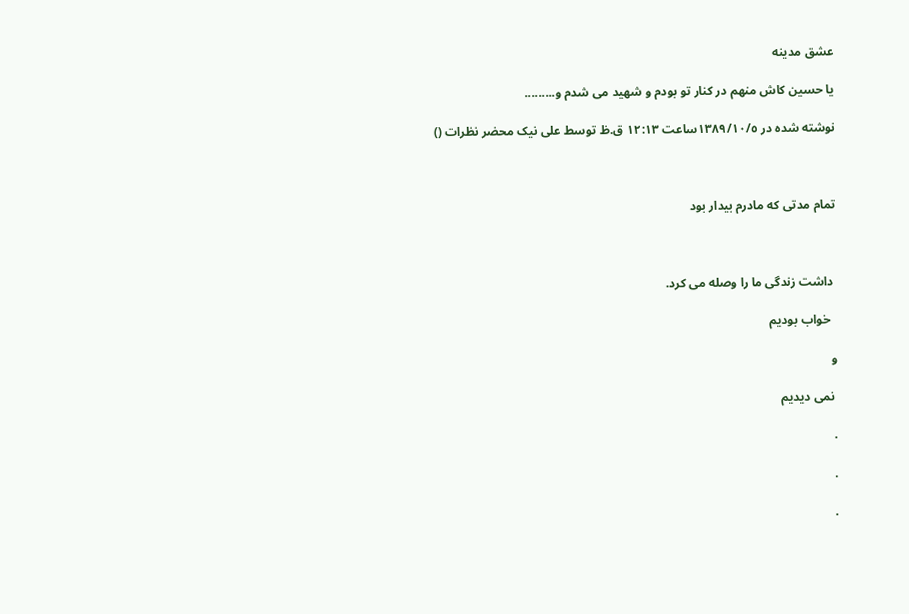عشق مدینه

یا حسین کاش منهم در کنار تو بودم و شهید می شدم و.........

نوشته شده در ۱۳۸٩/۱٠/٥ساعت ۱٢:۱۳ ق.ظ توسط علی نیک محضر نظرات ()



تمام مدتی که مادرم بیدار بود



 داشت زندگی ما را وصله می کرد.

  خواب بودیم

و

 نمی دیدیم

.

.

.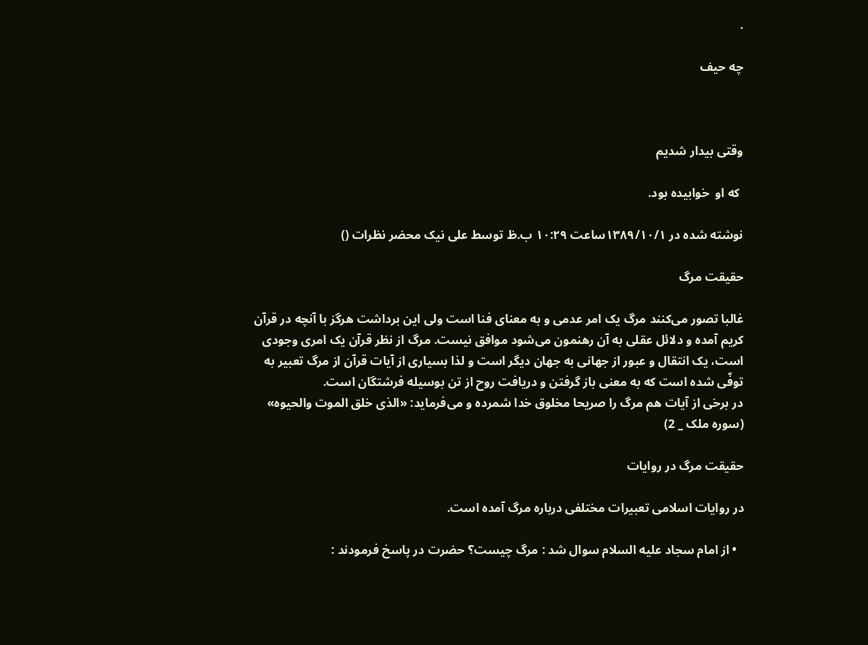.

چه حیف



وقتی بیدار شدیم

 که او  خوابیده بود.

نوشته شده در ۱۳۸٩/۱٠/۱ساعت ۱٠:٢٩ ب.ظ توسط علی نیک محضر نظرات ()

حقیقت مرگ

غالبا تصور می‌کنند مرگ یک امر عدمی و به معنای فنا است ولی این برداشت هرگز با آنچه در قرآن کریم آمده و دلائل عقلی به آن رهنمون می‌شود موافق نیست. مرگ از نظر قرآن یک امری وجودی است، یک انتقال و عبور از جهانی به جهان دیگر است و لذا بسیاری از آیات قرآن از مرگ تعبیر به توفّی شده است که به معنی باز گرفتن و دریافت روح از تن بوسیله فرشتگان است.
در برخی از آیات هم مرگ را صریحا مخلوق خدا شمرده و می‌فرماید: «الذی خلق الموت والحیوه» (سوره ملک _ 2)

حقیقت مرگ در روایات

در روایات اسلامی تعبیرات مختلفی درباره مرگ آمده است.

  • از امام سجاد علیه السلام سوال شد : مرگ چیست؟ حضرت در پاسخ فرمودند :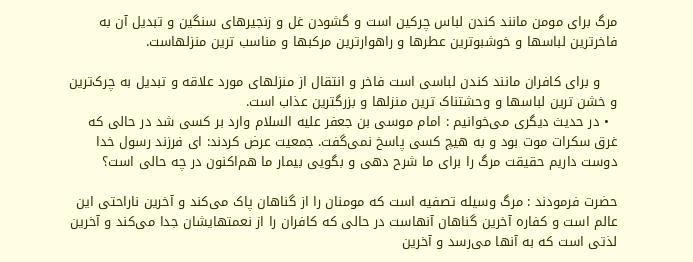مرگ برای مومن مانند کندن لباس چرکین است و گشودن غل و زنجیرهای سنگین و تبدیل آن به فاخرترین لباسها و خوشبوترین عطرها و راهوارترین مرکبها و مناسب ترین منزلهاست.

    و برای کافران مانند کندن لباسی است فاخر و انتقال از منزلهای مورد علاقه و تبدیل به چرک‌ترین و خشن ترین لباسها و وحشتناک ترین منزلها و بزرگترین عذاب است.
  • در حدیث دیگری می‌خوانیم : امام موسی بن جعفر علیه السلام وارد بر کسی شد در حالی که غرق سکرات موت بود و به هیچ کسی پاسخ نمی‌گفت. جمعیت عرض کردند: ای فرزند رسول خدا دوست داریم حقیقت مرگ را برای ما شرح دهی و بگویی بیمار ما هم‌اکنون در چه حالی است؟

حضرت فرمودند : مرگ وسیله تصفیه است که مومنان را از گناهان پاک می‌کند و آخرین ناراحتی این عالم است و کفاره آخرین گناهان آنهاست در حالی که کافران را از نعمتهایشان جدا می‌کند و آخرین لذتی است که به آنها می‌رسد و آخرین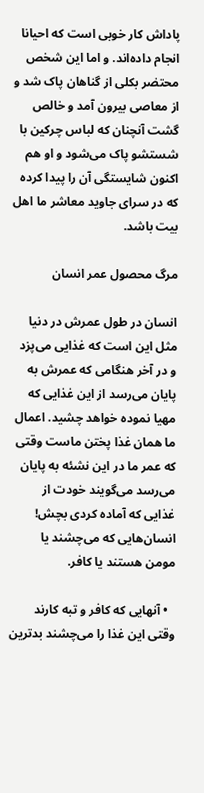پاداش کار خوبی است که احیانا انجام داده‌اند. و اما این شخص محتضر بکلی از گناهان پاک شد و از معاصی بیرون آمد و خالص گشت آنچنان که لباس چرکین با شستشو پاک می‌شود و او هم اکنون شایستگی آن را پیدا کرده که در سرای جاوید معاشر ما اهل بیت باشد.

مرگ محصول عمر انسان

انسان در طول عمرش در دنیا مثل این است که غذایی می‌پزد و در آخر هنگامی که عمرش به پایان می‌رسد از این غذایی که مهیا نموده خواهد چشید. اعمال ما همان غذا پختن ماست وقتی که عمر ما در این نشئه به پایان می‌رسد می‌گویند خودت از غذایی که آماده کردی بچش! انسان‌هایی که می‌چشند یا مومن هستند یا کافر.

  • آنهایی که کافر و تبه کارند وقتی این غذا را می‌چشند بدترین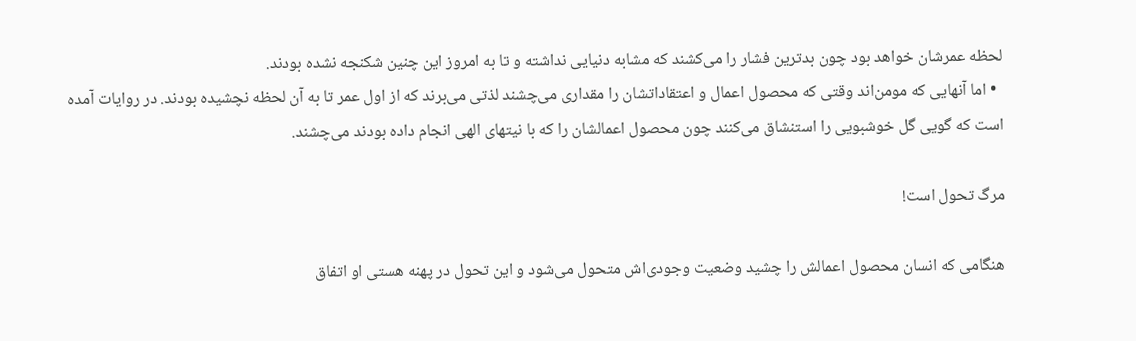لحظه عمرشان خواهد بود چون بدترین فشار را می‌کشند که مشابه دنیایی نداشته و تا به امروز این چنین شکنجه نشده بودند.
  • اما آنهایی که مومن‌اند وقتی که محصول اعمال و اعتقاداتشان را مقداری می‌چشند لذتی می‌برند که از اول عمر تا به آن لحظه نچشیده بودند. در روایات آمده است که گویی گل خوشبویی را استنشاق می‌کنند چون محصول اعمالشان را که با نیتهای الهی انجام داده بودند می‌چشند.

مرگ تحول است!

هنگامی که انسان محصول اعمالش را چشید وضعیت وجودی‌اش متحول می‌شود و این تحول در پهنه هستی او اتفاق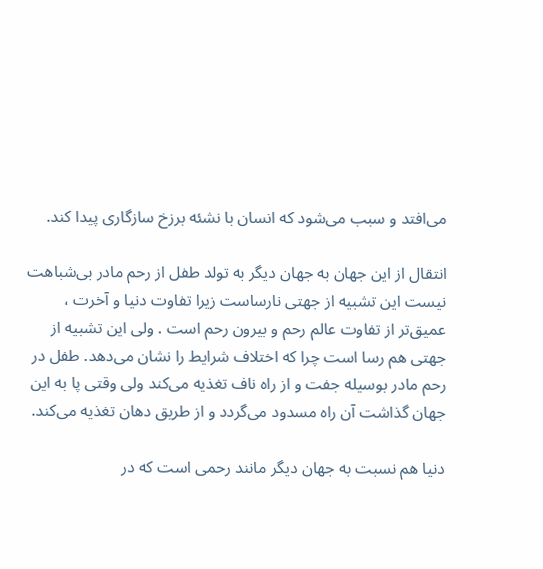می‌افتد و سبب می‌شود که انسان با نشئه برزخ سازگاری پیدا کند.

انتقال از این جهان به جهان دیگر به تولد طفل از رحم مادر بی‌شباهت نیست این تشبیه از جهتی نارساست زیرا تفاوت دنیا و آخرت ، عمیق‌تر از تفاوت عالم رحم و بیرون رحم است . ولی این تشبیه از جهتی هم رسا است چرا که اختلاف شرایط را نشان می‌دهد. طفل در رحم مادر بوسیله جفت و از راه ناف تغذیه می‌کند ولی وقتی پا به این جهان گذاشت آن راه مسدود می‌گردد و از طریق دهان تغذیه می‌کند.

دنیا هم نسبت به جهان دیگر مانند رحمی است که در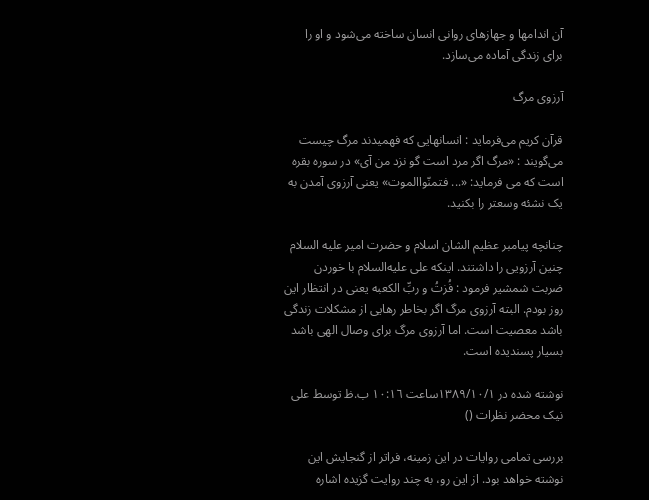آن اندامها و جهازهای روانی انسان ساخته می‌شود و او را برای زندگی آماده می‌سازد.

آرزوی مرگ

قرآن کریم می‌فرماید : انسانهایی که فهمیدند مرگ چیست می‌گویند : «مرگ اگر مرد است گو نزد من آی» در سوره بقره است که می فرماید: «... فتمنّواالموت» یعنی آرزوی آمدن به یک نشئه وسعتر را بکنید.

چنانچه پیامبر عظیم الشان اسلام و حضرت امیر علیه السلام چنین آرزویی را داشتند. اینکه علی علیه‌السلام با خوردن ضربت شمشیر فرمود : فُزتُ و ربِّ الکعبه یعنی در انتظار این روز بودم. البته آرزوی مرگ اگر بخاطر رهایی از مشکلات زندگی باشد معصیت است. اما آرزوی مرگ برای وصال الهی باشد بسیار پسندیده است.

نوشته شده در ۱۳۸٩/۱٠/۱ساعت ۱٠:۱٦ ب.ظ توسط علی نیک محضر نظرات ()

بررسی تمامی روایات در این زمینه، فراتر از گنجایش این نوشته خواهد بود. از این رو، به چند روایت گزیده اشاره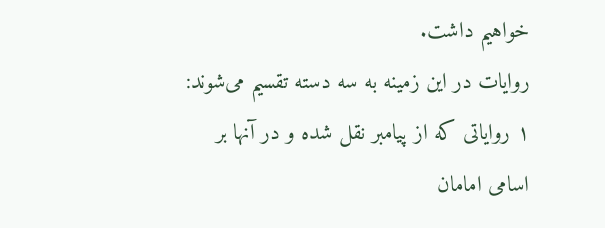خواهیم داشت.
روایات در این زمینه به سه دسته تقسیم می‌شوند:
۱ روایاتی که از پیامبر نقل شده و در آنها بر اسامی امامان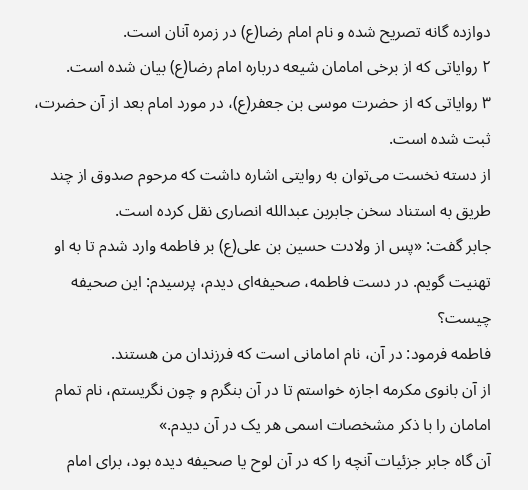دوازده گانه تصریح شده و نام امام رضا(ع) در زمره آنان است.
۲ روایاتی که از برخی امامان شیعه درباره امام رضا(ع) بیان شده است.
۳ روایاتی که از حضرت موسی بن جعفر(ع)، در مورد امام بعد از آن حضرت، ثبت شده است.
از دسته نخست می‌توان به روایتی اشاره داشت که مرحوم صدوق از چند طریق به استناد سخن جابربن عبدالله انصاری نقل کرده است.
جابر گفت: «پس از ولادت حسین بن علی(ع) بر فاطمه وارد شدم تا به او تهنیت گویم. در دست فاطمه، صحیفه‌ای دیدم، پرسیدم: این صحیفه چیست؟
فاطمه فرمود: در آن، نام امامانی است که فرزندان من هستند.
از آن بانوی مکرمه اجازه خواستم تا در آن بنگرم و چون نگریستم، نام تمام امامان را با ذکر مشخصات اسمی هر یک در آن دیدم.»
آن گاه جابر جزئیات آنچه را که در آن لوح یا صحیفه دیده بود، برای امام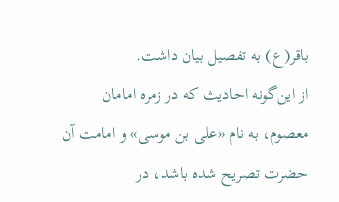باقر(ع) به تفصیل بیان داشت.
از این‌گونه احادیث که در زمره امامان معصوم، به نام «علی بن موسی» و امامت آن حضرت تصریح شده باشد، در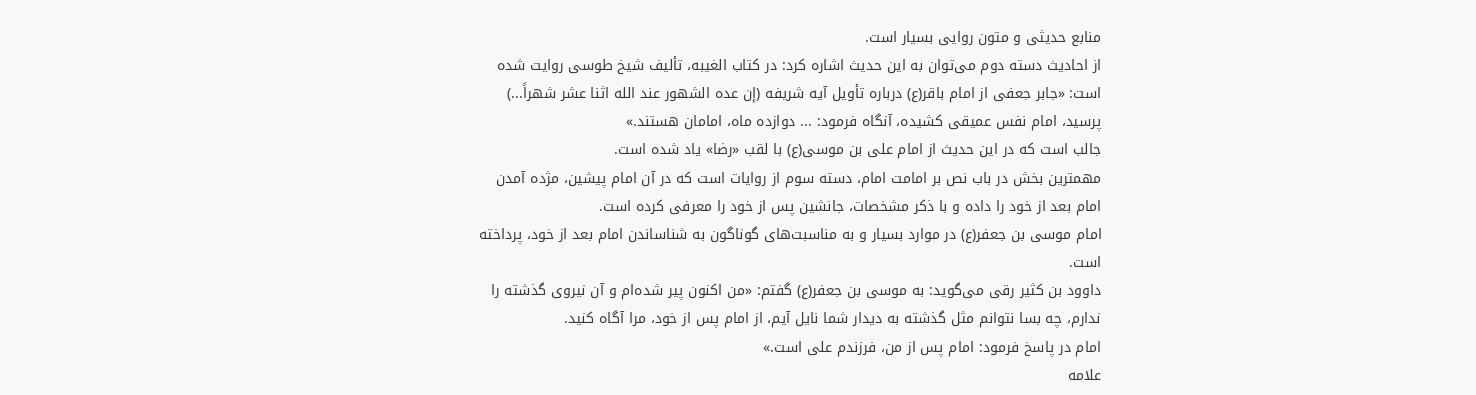منابع حدیثی و متون روایی بسیار است.
از احادیث دسته دوم می‌توان به این حدیث اشاره کرد: در کتاب الغیبه، تألیف شیخ طوسی روایت شده است: «جابر جعفی از امام باقر(ع) درباره تأویل آیه شریفه (إن عده الشهور عند الله اثنا عشر شهراً...) پرسید، امام نفس عمیقی کشیده، آنگاه فرمود: ... دوازده ماه، امامان هستند.»
جالب است که در این حدیث از امام علی بن موسی(ع) با لقب «رضا» یاد شده است.
مهمترین بخش در باب نص بر امامت امام، دسته سوم از روایات است که در آن امام پیشین، مژده آمدن امام بعد از خود را داده و با ذکر مشخصات، جانشین پس از خود را معرفی کرده است.
امام موسی بن جعفر(ع) در موارد بسیار و به مناسبت‌های گوناگون به شناساندن امام بعد از خود، پرداخته است.
داوود بن کثیر رقی می‌گوید: به موسی بن جعفر(ع) گفتم: «من اکنون پیر شده‌ام و آن نیروی گذشته را ندارم، چه بسا نتوانم مثل گذشته به دیدار شما نایل آیم، از امام پس از خود، مرا آگاه کنید.
امام در پاسخ فرمود: امام پس از من، فرزندم علی است.»
علامه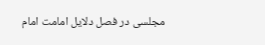مجلسی در فصل دلایل امامت امام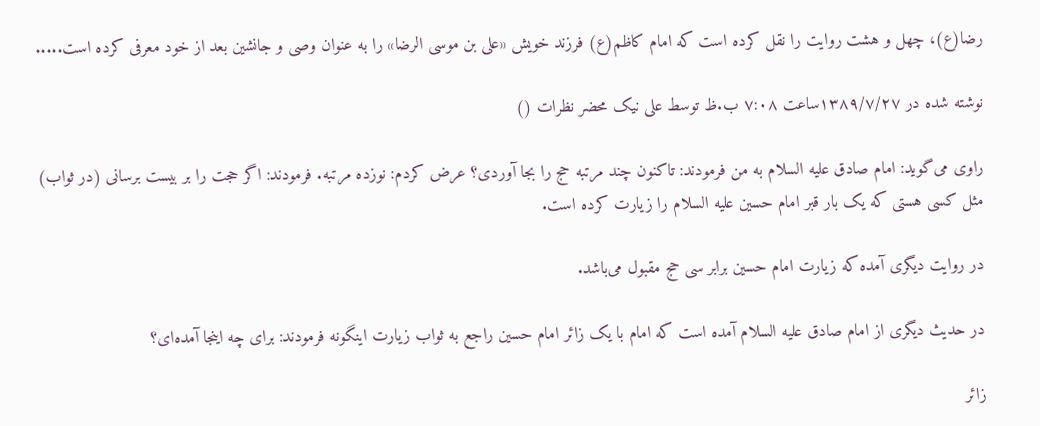رضا(ع)، چهل و هشت روایت را نقل کرده است که امام کاظم(ع) فرزند خویش «علی بن موسی الرضا» را به عنوان وصی و جانشین بعد از خود معرفی کرده است.....

نوشته شده در ۱۳۸٩/٧/٢٧ساعت ٧:٠۸ ب.ظ توسط علی نیک محضر نظرات ()

راوی می‌گوید: امام صادق علیه السلام به من فرمودند: تاکنون چند مرتبه حج را بجا آوردی؟ عرض کردم: نوزده مرتبه. فرمودند: اگر حجت را بر بیست برسانی (در ثواب) مثل کسی هستی که یک بار قبر امام حسین علیه السلام را زیارت کرده است.

در روایت دیگری آمده که زیارت امام حسین برابر سی حج مقبول می‌باشد.

در حدیث دیگری از امام صادق علیه السلام آمده است که امام با یک زائر امام حسین راجع به ثواب زیارت اینگونه فرمودند: برای چه اینجا آمده‌ای؟

زائر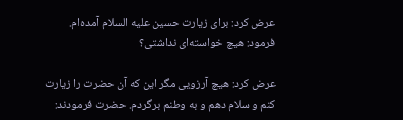عرض کرد: برای زیارت حسین علیه السلام آمده‌ام. فرمود: هیچ خواسته‌ای نداشتی؟

عرض کرد: هیچ آرزویی مگر این که آن حضرت را زیارت کنم و سلام دهم و به وطنم برگردم. حضرت فرمودند: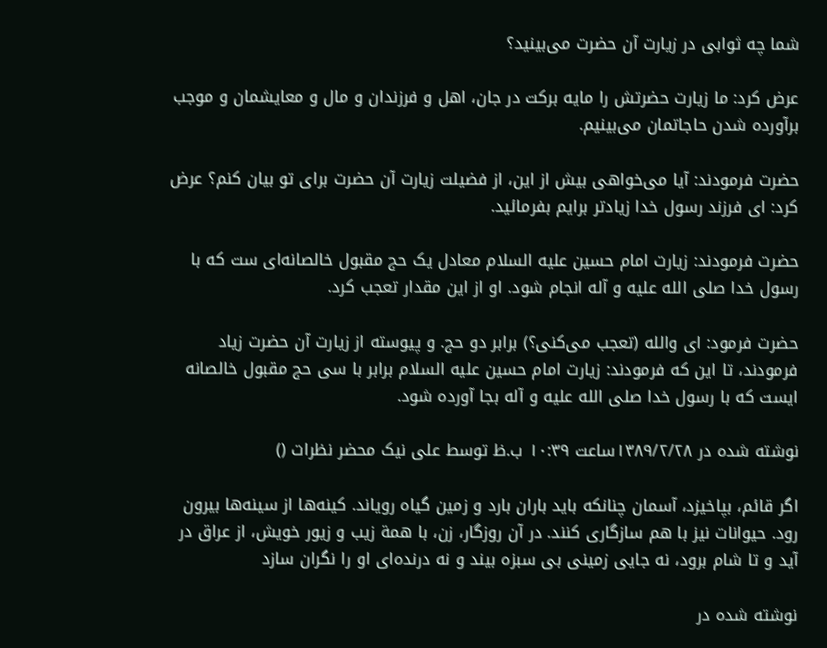شما چه ثوابی در زیارت آن حضرت می‌بینید؟

عرض کرد: ما زیارت حضرتش را مایه برکت در جان، اهل و فرزندان و مال و معایشمان و موجب برآورده شدن حاجاتمان می‌بینیم.

حضرت فرمودند: آیا می‌خواهی بیش از این، از فضیلت زیارت آن حضرت برای تو بیان کنم؟ عرض کرد: ای فرزند رسول خدا زیادتر برایم بفرمائید.

حضرت فرمودند: زیارت امام حسین علیه السلام معادل یک حج مقبول خالصانه‌ای‌ ست که با رسول خدا صلی الله علیه و آله انجام شود. او از این مقدار تعجب کرد.

حضرت فرمود: ای والله (تعجب می‌کنی؟) برابر دو حج. و پیوسته از زیارت آن حضرت زیاد فرمودند، تا این که فرمودند: زیارت امام حسین علیه السلام برابر با سی حج مقبول خالصانه ایست که با رسول خدا صلی الله علیه و آله بجا آورده شود.

نوشته شده در ۱۳۸٩/٢/٢۸ساعت ۱٠:۳٩ ب.ظ توسط علی نیک محضر نظرات ()

اگر قائم‌، بپاخیزد، آسمان‌ چنانکه‌ باید باران‌ بارد و زمین‌ گیاه‌ رویاند. کینه‌ها از سینه‌ها بیرون‌ رود. حیوانات‌ نیز با هم‌ سازگاری‌ کنند. در آن‌ روزگار، زن‌، با همة‌ زیب‌ و زیور خویش‌، از عراق‌ در آید و تا شام‌ برود، نه‌ جایی‌ زمینی‌ بی‌ سبزه‌ بیند و نه‌ درنده‌ای‌ او را نگران‌ سازد

نوشته شده در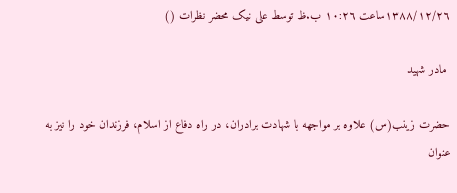۱۳۸۸/۱٢/٢٦ساعت ۱٠:٢٦ ب.ظ توسط علی نیک محضر نظرات ()

 مادر شهید

حضرت زینب(س) علاوه بر مواجهه با شهادت برادران، در راه دفاع از اسلام، فرزندان خود را نیز به عنوان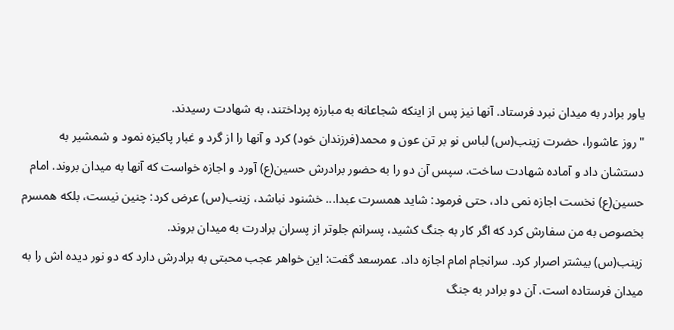یاور برادر به میدان نبرد فرستاد. آنها نیز پس از اینکه شجاعانه به مبارزه پرداختند، به شهادت رسیدند.
"روز عاشورا، حضرت زینب(س) لباس نو بر تن عون و محمد(فرزندان خود) کرد و آنها را از گرد و غبار پاکیزه نمود و شمشیر به دستشان داد و آماده شهادت ساخت. سپس آن دو را به حضور برادرش حسین(ع) آورد و اجازه خواست که آنها به میدان بروند. امام حسین(ع) نخست اجازه نمی داد، حتی فرمود: شاید همسرت عبدا... خشنود نباشد، زینب(س) عرض کرد: چنین نیست، بلکه همسرم بخصوص به من سفارش کرد که اگر کار به جنگ کشید، پسرانم جلوتر از پسران برادرت به میدان بروند.
زینب(س) بیشتر اصرار کرد. سرانجام امام اجازه داد. عمرسعد گفت: این خواهر عجب محبتی به برادرش دارد که دو نور دیده اش را به میدان فرستاده است. آن دو برادر به جنگ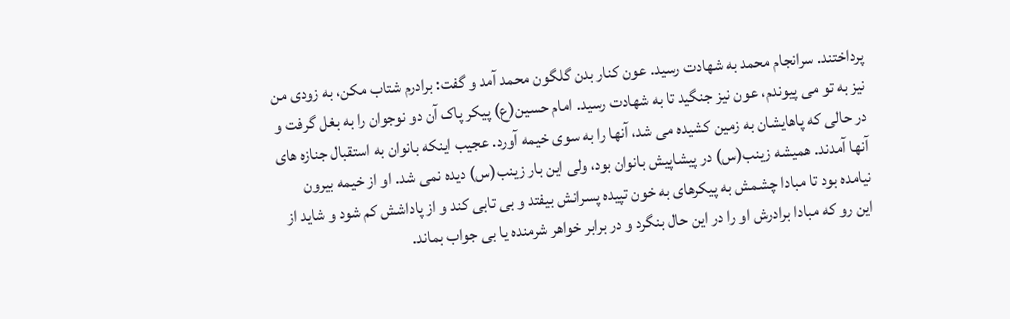پرداختند. سرانجام محمد به شهادت رسید. عون کنار بدن گلگون محمد آمد و گفت: برادرم شتاب مکن، به زودی من نیز به تو می پیوندم، عون نیز جنگید تا به شهادت رسید. امام حسین(ع) پیکر پاک آن دو نوجوان را به بغل گرفت و در حالی که پاهایشان به زمین کشیده می شد، آنها را به سوی خیمه آورد. عجیب اینکه بانوان به استقبال جنازه های آنها آمدند. همیشه زینب(س) در پیشاپیش بانوان بود، ولی این بار زینب(س) دیده نمی شد. او از خیمه بیرون نیامده بود تا مبادا چشمش به پیکرهای به خون تپیده پسرانش بیفتد و بی تابی کند و از پاداشش کم شود و شاید از این رو که مبادا برادرش او را در این حال بنگرد و در برابر خواهر شرمنده یا بی جواب بماند.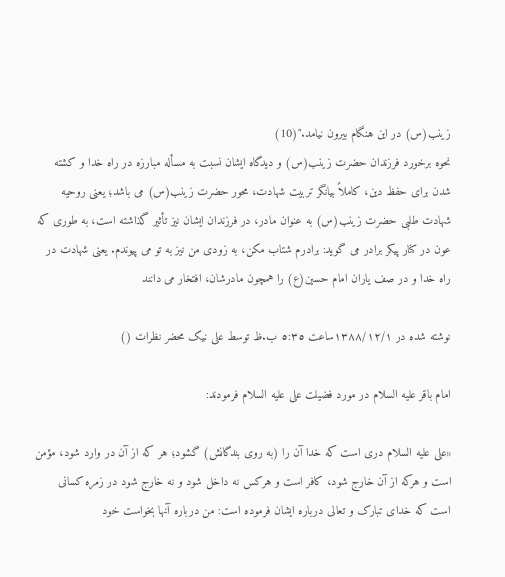زینب(س) در این هنگام بیرون نیامد."(10)
نحوه برخورد فرزندان حضرت زینب(س) و دیدگاه ایشان نسبت به مسأله مبارزه در راه خدا و کشته شدن برای حفظ دین، کاملاً بیانگر تربیت شهادت، محور حضرت زینب(س) می باشد؛ یعنی روحیه شهادت طلبی حضرت زینب(س) به عنوان مادر، در فرزندان ایشان نیز تأثیر گذاشته است، به طوری که عون در کنار پیکر برادر می گوید: برادرم شتاب مکن، به زودی من نیز به تو می پیوندم. یعنی شهادت در راه خدا و در صف یاران امام حسین(ع) را همچون مادرشان، افتخار می دانند

نوشته شده در ۱۳۸۸/۱٢/۱ساعت ٥:۳٥ ب.ظ توسط علی نیک محضر نظرات ()

امام باقر علیه السلام در مورد فضیلت علی علیه السلام فرمودند:

«علی علیه السلام دری است که خدا آن را (به روی بندگانش) گشود؛ هر که از آن در وارد شود، مؤمن است و هرکه از آن خارج شود، کافر است و هرکس نه داخل شود و نه خارج شود در زمره کسانی است که خدای تبارک و تعالی درباره ایشان فرموده است: من درباره آنها بخواست خود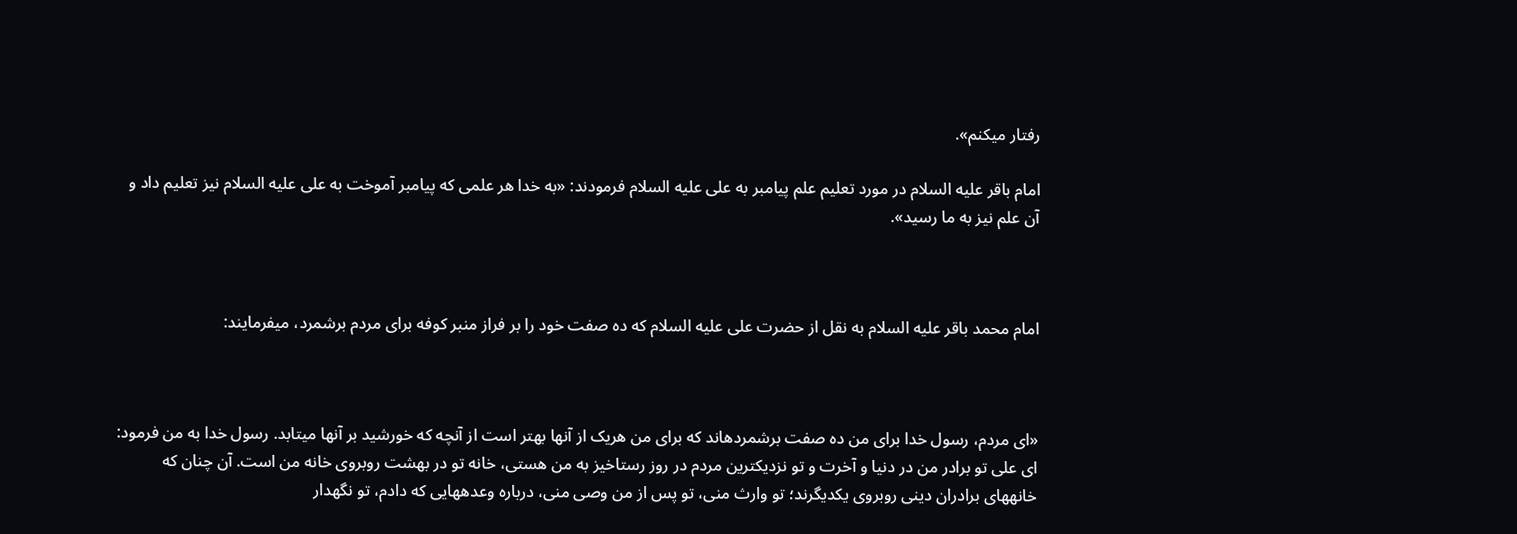رفتار میکنم».

امام باقر علیه السلام در مورد تعلیم علم پیامبر به علی علیه السلام فرمودند: «به خدا هر علمی که پیامبر آموخت به علی علیه السلام نیز تعلیم داد و آن علم نیز به ما رسید».



امام محمد باقر علیه السلام به نقل از حضرت علی علیه السلام که ده صفت خود را بر فراز منبر کوفه برای مردم برشمرد، میفرمایند:



«ای مردم، رسول خدا برای من ده صفت برشمردهاند که برای من هریک از آنها بهتر است از آنچه که خورشید بر آنها میتابد. رسول خدا به من فرمود: ای علی تو برادر من در دنیا و آخرت و تو نزدیکترین مردم در روز رستاخیز به من هستی، خانه تو در بهشت روبروی خانه من است. آن چنان که خانههای برادران دینی روبروی یکدیگرند؛ تو وارث منی، تو پس از من وصی منی، درباره وعدههایی که دادم، تو نگهدار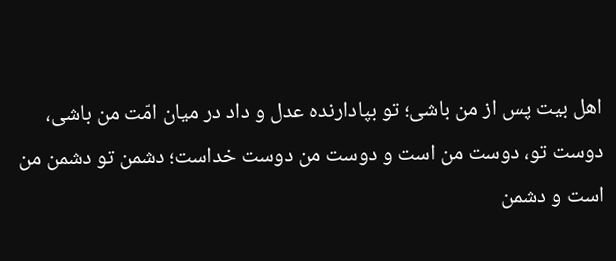اهل بیت پس از من باشی؛ تو بپادارنده عدل و داد در میان امّت من باشی، دوست تو، دوست من است و دوست من دوست خداست؛ دشمن تو دشمن من است و دشمن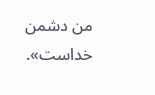من دشمن خداست».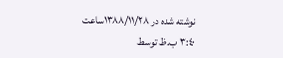نوشته شده در ۱۳۸۸/۱۱/٢۸ساعت ۳:٤٠ ب.ظ توسط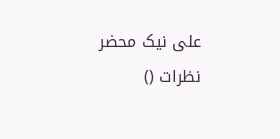علی نیک محضر نظرات ()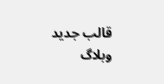قالب جدید وبلاگ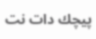پیچك دات نت